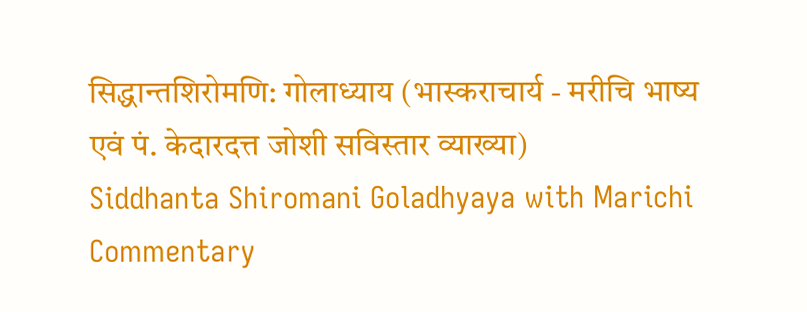सिद्धान्तशिरोमणि: गोलाध्याय (भास्कराचार्य - मरीचि भाष्य एवं पं. केदारदत्त जोशी सविस्तार व्याख्या)
Siddhanta Shiromani Goladhyaya with Marichi Commentary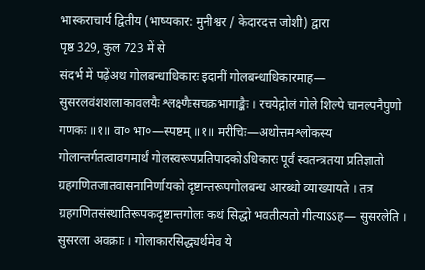भास्कराचार्य द्वितीय (भाष्यकार: मुनीश्वर / केदारदत्त जोशी) द्वारा
पृष्ठ 329, कुल 723 में से
संदर्भ में पढ़ेंअथ गोलबन्धाधिकारः इदानीं गोलबन्धाधिकारमाह— सुसरलवंशशलाकावलयैः श्लक्ष्णैःसचक्रभागाङ्कैः । रचयेद्गोलं गोले शिल्पे चानल्पनैपुणो गणकः ॥१॥ वा० भा०—स्पष्टम् ॥१॥ मरीचिः—अथोत्तमश्लोकस्य गोलान्तर्गतत्वावगमार्थं गोलस्वरूपप्रतिपादकोऽधिकारः पूर्वं स्वतन्त्रतया प्रतिज्ञातो ग्रहगणितजातवासनानिर्णायको दृष्टान्तरूपगोलबन्ध आरब्धो व्याख्यायते । तत्र ग्रहगणितसंस्थातिरूपकदृष्टान्तगोलः कथं सिद्धो भवतीत्यतो गीत्याऽऽह— सुसरलेति । सुसरला अवक्राः । गोलाकारसिद्ध्यर्थमेव ये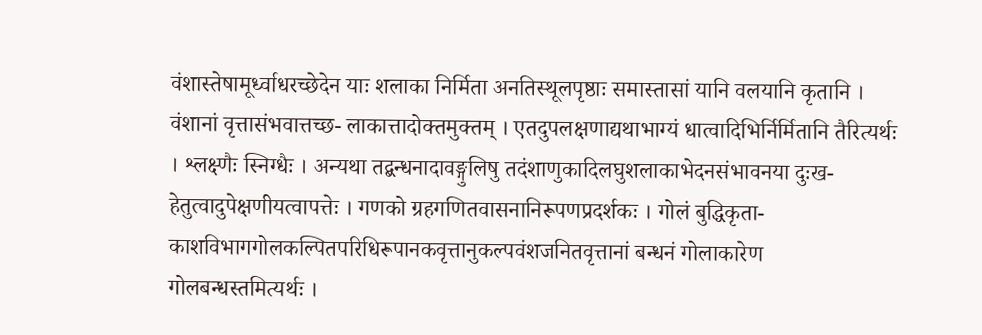वंशास्तेषामूर्ध्वाधरच्छेदेन याः शलाका निर्मिता अनतिस्थूलपृष्ठाः समास्तासां यानि वलयानि कृतानि । वंशानां वृत्तासंभवात्तच्छ- लाकात्तादोक्तमुक्तम् । एतदुपलक्षणाद्यथाभाग्यं धात्वादिभिर्निर्मितानि तैरित्यर्थः । श्लक्ष्णैः स्निग्धैः । अन्यथा तद्बन्धनादावङ्गुलिषु तदंशाणुकादिलघुशलाकाभेदनसंभावनया दुःख- हेतुत्वादुपेक्षणीयत्वापत्तेः । गणको ग्रहगणितवासनानिरूपणप्रदर्शकः । गोलं बुद्धिकृता- काशविभागगोलकल्पितपरिधिरूपानकवृत्तानुकल्पवंशजनितवृत्तानां बन्धनं गोलाकारेण गोलबन्धस्तमित्यर्थः ।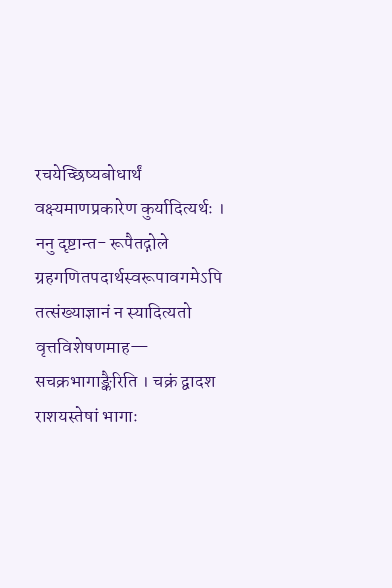रचयेच्छिष्यबोधार्थं वक्ष्यमाणप्रकारेण कुर्यादित्यर्थः । ननु दृष्टान्त- रूपैतद्गोले ग्रहगणितपदार्थस्वरूपावगमेऽपि तत्संख्याज्ञानं न स्यादित्यतो वृत्तविशेषणमाह— सचक्रभागाङ्कैरिति । चक्रं द्वादश राशयस्तेषां भागाः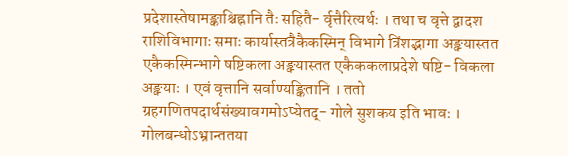प्रदेशास्तेषामङ्काश्चिह्नानि तैः सहितै- र्वृत्तैरित्यर्थः । तथा च वृत्ते द्वादश राशिविभागाः समाः कार्यास्तत्रैकैकस्मिन् विभागे त्रिंशद्भागा अङ्क्यास्तत एकैकस्मिन्भागे षष्टिकला अङ्क्यास्तत एकैककलाप्रदेशे षष्टि- विकला अङ्क्याः । एवं वृत्तानि सर्वाण्यङ्कितानि । ततो ग्रहगणितपदार्थसंख्यावगमोऽप्येतद्- गोले सुशकय इति भावः । गोलबन्धोऽभ्रान्ततया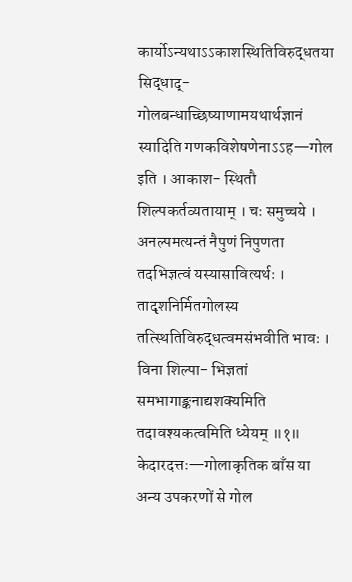कार्योऽन्यथाऽऽकाशस्थितिविरुद्धतया सिद्धाद्- गोलबन्धाच्छिष्याणामयथार्थज्ञानं स्यादिति गणकविशेषणेनाऽऽह—गोल इति । आकाश- स्थितौ शिल्पकर्तव्यतायाम् । चः समुच्चये । अनल्पमत्यन्तं नैपुणं निपुणता तदभिज्ञत्वं यस्यासावित्यर्थः । तादृशनिर्मितगोलस्य तत्स्थितिविरुद्धत्वमसंभवीति भावः । विना शिल्पा- भिज्ञतां समभागाङ्कनाद्यशक्यमिति तदावश्यकत्वमिति ध्येयम् ॥१॥ केदारदत्तः—गोलाकृतिक बाँस या अन्य उपकरणों से गोल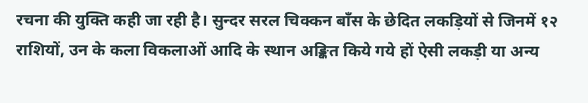रचना की युक्ति कही जा रही है। सुन्दर सरल चिक्कन बाँस के छेदित लकड़ियों से जिनमें १२ राशियों, उन के कला विकलाओं आदि के स्थान अङ्कित किये गये हों ऐसी लकड़ी या अन्य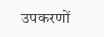उपकरणों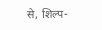से, शिल्प-